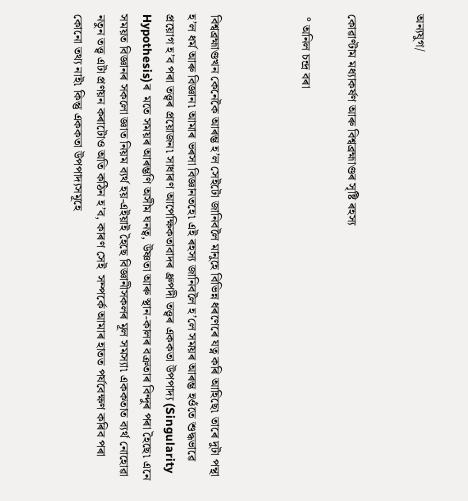অন্যযুগ/


কোৱাণ্টাম মধ্যাকৰ্ষণ আৰু বিশ্বব্ৰহ্মাণ্ডৰ সৃষ্টি ৰহস্য

 ° অনিল চন্দ্ৰ বৰা



বিশ্বব্ৰহ্মাণ্ডখন কেনেকৈ আৰম্ভ হ’ল সেইটো জানিবলৈ মানুহে বিভিন্ন ধৰণেৰে যত্ন কৰি আহিছে৷ তাৰে দুটা পন্থা হ’ল ধৰ্ম আৰু বিজ্ঞান৷ আমাৰ ভৰসা বিজ্ঞানতহে৷ এই ৰহস্য জানিবলৈ হ’লে সময়ৰ আৰম্ভ হওঁতে শুদ্ধভাৱে প্ৰয়োগ হ’ব পৰা তত্ত্বৰ প্ৰয়োজন৷ সাধাৰণ আপেক্ষিকতাবাদৰ ধ্ৰুপদী তত্ত্বৰ এককতা উপপাদ্য (Singularity Hypothesis)ৰ  মতে সময়ৰ আৰম্ভণি অসীম ঘনত্ব, উষ্ণতা আৰু স্থান-কালৰ বক্ৰতাৰ বিন্দুৰ পৰা হৈছে৷ এনে সময়ত বিজ্ঞানৰ সকলো জ্ঞাত নিয়ম ব্যৰ্থ হয়-এইয়াই হৈছে বিজ্ঞানীসকলৰ মূল সমস্যা৷ এককতাত ব্যৰ্থ নোহোৱা নতুন তত্ত্ব এটা প্ৰণয়ন কৰাটোও অতি কঠিন হ’ব, কাৰণ সেই  সম্পৰ্কে আমাৰ হাতত পৰ্যবেক্ষণ কৰিব পৰা কোনো তথ্য নাই৷ কিন্তু এককতা উপপাদ্যসমূহে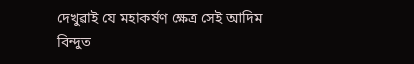দেখুৱাই যে মহাকৰ্ষণ ক্ষেত্ৰ সেই আদিম বিন্দুত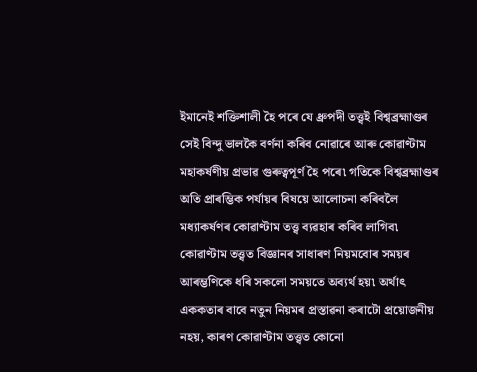ইমানেই শক্তিশালী হৈ পৰে যে ধ্ৰুপদী তত্ত্বই বিশ্বব্ৰহ্মাণ্ডৰ সেই বিন্দু ভালকৈ বৰ্ণনা কৰিব নোৱাৰে আৰু কোৱাণ্টাম মহাকৰ্ষণীয় প্ৰভাৱ গুৰুত্বপূৰ্ণ হৈ পৰে৷ গতিকে বিশ্বব্ৰহ্মাণ্ডৰ অতি প্ৰাৰম্ভিক পৰ্যায়ৰ বিষয়ে আলোচনা কৰিবলৈ মধ্যাকৰ্ষণৰ কোৱাণ্টাম তত্ত্ব ব্যৱহাৰ কৰিব লাগিব৷ কোৱাণ্টাম তত্ত্বত বিজ্ঞানৰ সাধাৰণ নিয়মবোৰ সময়ৰ আৰম্ভণিকে ধৰি সকলো সময়তে অব্যৰ্থ হয়৷ অৰ্থাৎ এককতাৰ বাবে নতুন নিয়মৰ প্ৰস্তাৱনা কৰাটো প্ৰয়োজনীয় নহয়, কাৰণ কোৱাণ্টাম তত্ত্বত কোনো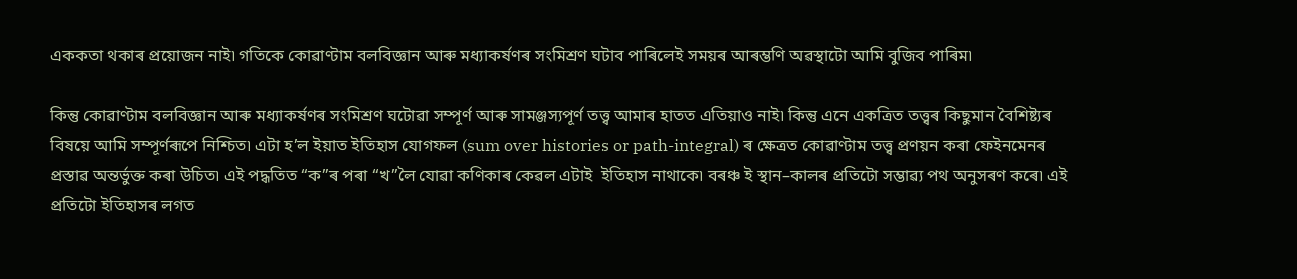এককতা থকাৰ প্ৰয়োজন নাই৷ গতিকে কোৱাণ্টাম বলবিজ্ঞান আৰু মধ্যাকৰ্ষণৰ সংমিশ্ৰণ ঘটাব পাৰিলেই সময়ৰ আৰম্ভণি অৱস্থাটো আমি বুজিব পাৰিম৷

কিন্তু কোৱাণ্টাম বলবিজ্ঞান আৰু মধ্যাকৰ্ষণৰ সংমিশ্ৰণ ঘটোৱা সম্পূৰ্ণ আৰু সামঞ্জস্যপূৰ্ণ তত্ত্ব আমাৰ হাতত এতিয়াও নাই৷ কিন্তু এনে একত্ৰিত তত্ত্বৰ কিছুমান বৈশিষ্ট্যৰ বিষয়ে আমি সম্পূৰ্ণৰূপে নিশ্চিত৷ এটা হ’ল ইয়াত ইতিহাস যোগফল (sum over histories or path-integral) ৰ ক্ষেত্ৰত কোৱাণ্টাম তত্ত্ব প্ৰণয়ন কৰা ফেইনমেনৰ প্ৰস্তাৱ অন্তৰ্ভুক্ত কৰা উচিত৷ এই পদ্ধতিত “ক”ৰ পৰা “খ”লৈ যোৱা কণিকাৰ কেৱল এটাই  ইতিহাস নাথাকে৷ বৰঞ্চ ই স্থান–কালৰ প্ৰতিটো সম্ভাৱ্য পথ অনুসৰণ কৰে৷ এই প্ৰতিটো ইতিহাসৰ লগত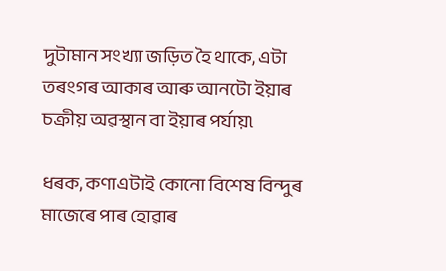দুটামান সংখ্যা জড়িত হৈ থাকে, এটা তৰংগৰ আকাৰ আৰু আনটো ইয়াৰ চক্ৰীয় অৱস্থান বা ইয়াৰ পৰ্যায়৷

ধৰক, কণাএটাই কোনো বিশেষ বিন্দুৰ মাজেৰে পাৰ হোৱাৰ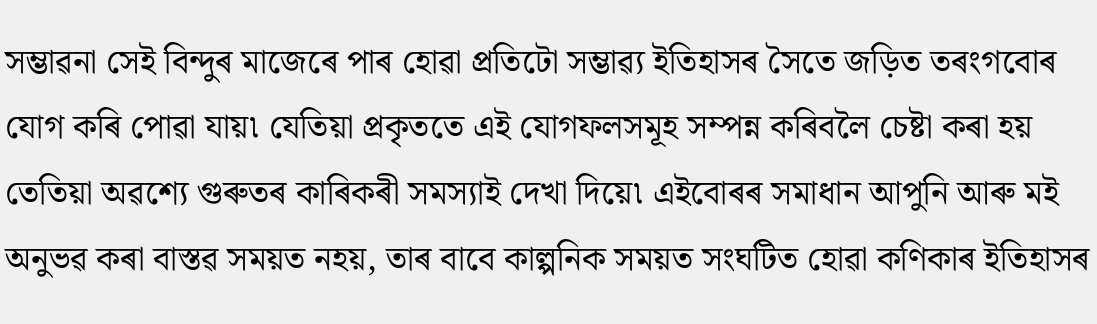সম্ভাৱনা সেই বিন্দুৰ মাজেৰে পাৰ হোৱা প্ৰতিটো সম্ভাৱ্য ইতিহাসৰ সৈতে জড়িত তৰংগবোৰ যোগ কৰি পোৱা যায়৷ যেতিয়া প্ৰকৃততে এই যোগফলসমূহ সম্পন্ন কৰিবলৈ চেষ্টা কৰা হয় তেতিয়া অৱশ্যে গুৰুতৰ কাৰিকৰী সমস্যাই দেখা দিয়ে৷ এইবোৰৰ সমাধান আপুনি আৰু মই অনুভৱ কৰা বাস্তৱ সময়ত নহয়, তাৰ বাবে কাল্পনিক সময়ত সংঘটিত হোৱা কণিকাৰ ইতিহাসৰ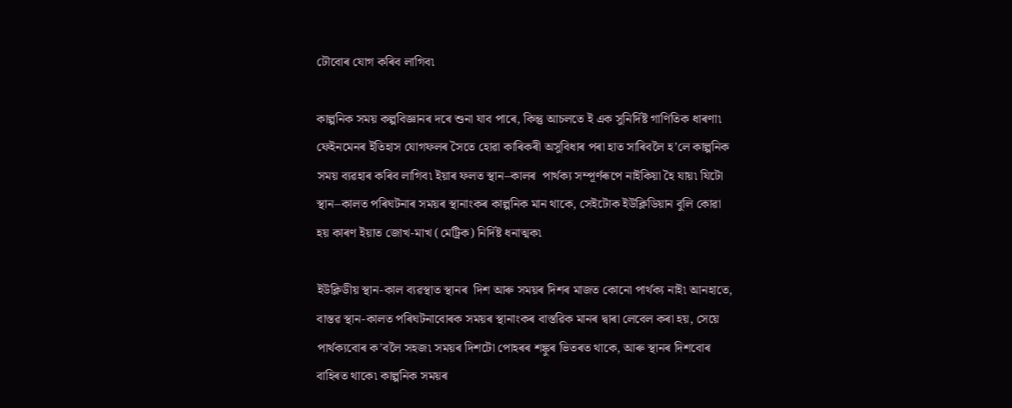ঢৌবোৰ যোগ কৰিব লাগিব৷

কাল্পনিক সময় কল্পবিজ্ঞানৰ দৰে শুনা যাব পাৰে, কিন্তু আচলতে ই এক সুনিৰ্দিষ্ট গাণিতিক ধাৰণা৷ ফেইনমেনৰ ইতিহাস যোগফলৰ সৈতে হোৱা কাৰিকৰী অসুবিধাৰ পৰা হাত সাৰিবলৈ হ’লে কাল্পনিক সময় ব্যৱহাৰ কৰিব লাগিব৷ ইয়াৰ ফলত স্থান–কালৰ  পাৰ্থক্য সম্পূৰ্ণৰূপে নাইকিয়া হৈ যায়৷ যিটো স্থান–কালত পৰিঘটনাৰ সময়ৰ স্থানাংকৰ কাল্পনিক মান থাকে, সেইটোক ইউক্লিডিয়ান বুলি কোৱা হয় কাৰণ ইয়াত জোখ-মাখ (মেট্ৰিক) নিৰ্দিষ্ট ধনাত্মক৷

ইউক্লিডীয় স্থান-কাল ব্যৱস্থাত স্থানৰ  দিশ আৰু সময়ৰ দিশৰ মাজত কোনো পাৰ্থক্য নাই৷ আনহাতে, বাস্তৱ স্থান-কালত পৰিঘটনাবোৰক সময়ৰ স্থানাংকৰ বাস্তৱিক মানৰ দ্বাৰা লেবেল কৰা হয়, সেয়ে পাৰ্থক্যবোৰ ক’বলৈ সহজ৷ সময়ৰ দিশটো পোহৰৰ শঙ্কুৰ ভিতৰত থাকে, আৰু স্থানৰ দিশবোৰ বাহিৰত থাকে৷ কাল্পনিক সময়ৰ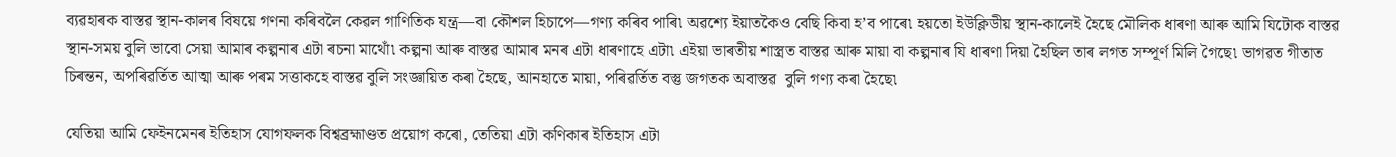ব্যৱহাৰক বাস্তৱ স্থান-কালৰ বিষয়ে গণনা কৰিবলৈ কেৱল গাণিতিক যন্ত্ৰ—বা কৌশল হিচাপে—গণ্য কৰিব পাৰি৷ অৱশ্যে ইয়াতকৈও বেছি কিবা হ’ব পাৰে৷ হয়তো ইউক্লিডীয় স্থান-কালেই হৈছে মৌলিক ধাৰণা আৰু আমি যিটোক বাস্তৱ স্থান-সময় বুলি ভাবো সেয়া আমাৰ কল্পনাৰ এটা ৰচনা মাথোঁ৷ কল্পনা আৰু বাস্তৱ আমাৰ মনৰ এটা ধাৰণাহে এটা৷ এইয়া ভাৰতীয় শাস্ত্ৰত বাস্তৱ আৰু মায়া বা কল্পনাৰ যি ধাৰণা দিয়া হৈছিল তাৰ লগত সম্পূৰ্ণ মিলি গৈছে৷ ভাগৱত গীতাত  চিৰন্তন, অপৰিৱৰ্তিত আত্মা আৰু পৰম সত্তাকহে বাস্তৱ বুলি সংজ্ঞায়িত কৰা হৈছে, আনহাতে মায়া, পৰিৱৰ্তিত বস্তু জগতক অবাস্তৱ  বুলি গণ্য কৰা হৈছে৷

যেতিয়া আমি ফেইনমেনৰ ইতিহাস যোগফলক বিশ্বব্ৰহ্মাণ্ডত প্ৰয়োগ কৰো, তেতিয়া এটা কণিকাৰ ইতিহাস এটা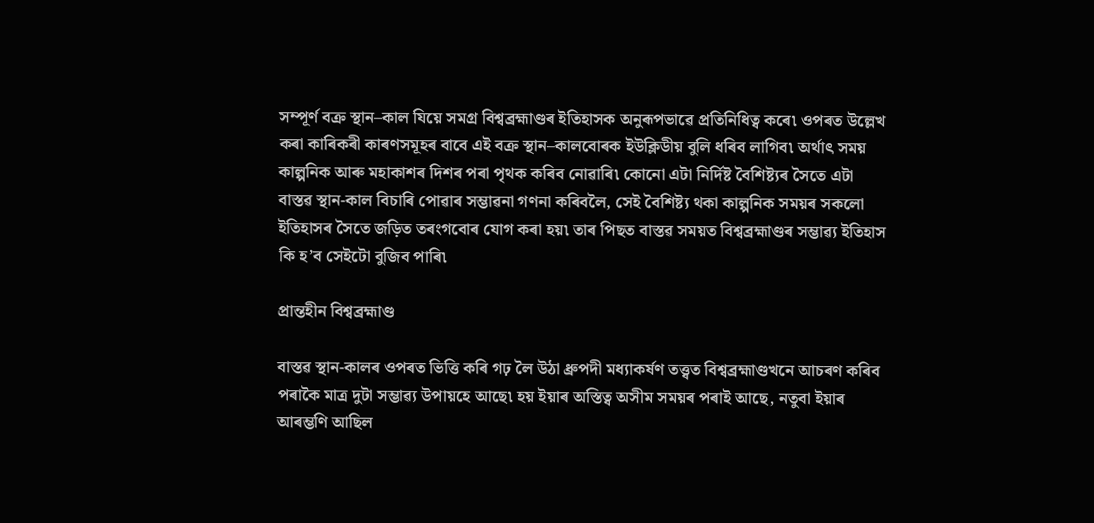সম্পূৰ্ণ বক্ৰ স্থান–কাল যিয়ে সমগ্ৰ বিশ্বব্ৰহ্মাণ্ডৰ ইতিহাসক অনুৰূপভাৱে প্ৰতিনিধিত্ব কৰে৷ ওপৰত উল্লেখ কৰা কাৰিকৰী কাৰণসমূহৰ বাবে এই বক্ৰ স্থান–কালবোৰক ইউক্লিডীয় বুলি ধৰিব লাগিব৷ অৰ্থাৎ সময় কাল্পনিক আৰু মহাকাশৰ দিশৰ পৰা পৃথক কৰিব নোৱাৰি৷ কোনো এটা নিৰ্দিষ্ট বৈশিষ্ট্যৰ সৈতে এটা বাস্তৱ স্থান-কাল বিচাৰি পোৱাৰ সম্ভাৱনা গণনা কৰিবলৈ, সেই বৈশিষ্ট্য থকা কাল্পনিক সময়ৰ সকলো ইতিহাসৰ সৈতে জড়িত তৰংগবোৰ যোগ কৰা হয়৷ তাৰ পিছত বাস্তৱ সময়ত বিশ্বব্ৰহ্মাণ্ডৰ সম্ভাৱ্য ইতিহাস কি হ’ব সেইটো বুজিব পাৰি৷

প্ৰান্তহীন বিশ্বব্ৰহ্মাণ্ড

বাস্তৱ স্থান-কালৰ ওপৰত ভিত্তি কৰি গঢ় লৈ উঠা ধ্ৰুপদী মধ্যাকৰ্ষণ তত্ত্বত বিশ্বব্ৰহ্মাণ্ডখনে আচৰণ কৰিব পৰাকৈ মাত্ৰ দুটা সম্ভাৱ্য উপায়হে আছে৷ হয় ইয়াৰ অস্তিত্ব অসীম সময়ৰ পৰাই আছে, নতুবা ইয়াৰ আৰম্ভণি আছিল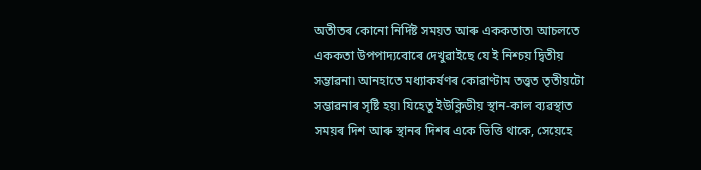অতীতৰ কোনো নিৰ্দিষ্ট সময়ত আৰু এককতাত৷ আচলতে এককতা উপপাদ্যবোৰে দেখুৱাইছে যে ই নিশ্চয় দ্বিতীয় সম্ভাৱনা৷ আনহাতে মধ্যাকৰ্ষণৰ কোৱাণ্টাম তত্ত্বত তৃতীয়টো সম্ভাৱনাৰ সৃষ্টি হয়৷ যিহেতু ইউক্লিডীয় স্থান-কাল ব্যৱস্থাত সময়ৰ দিশ আৰু স্থানৰ দিশৰ একে ভিত্তি থাকে, সেয়েহে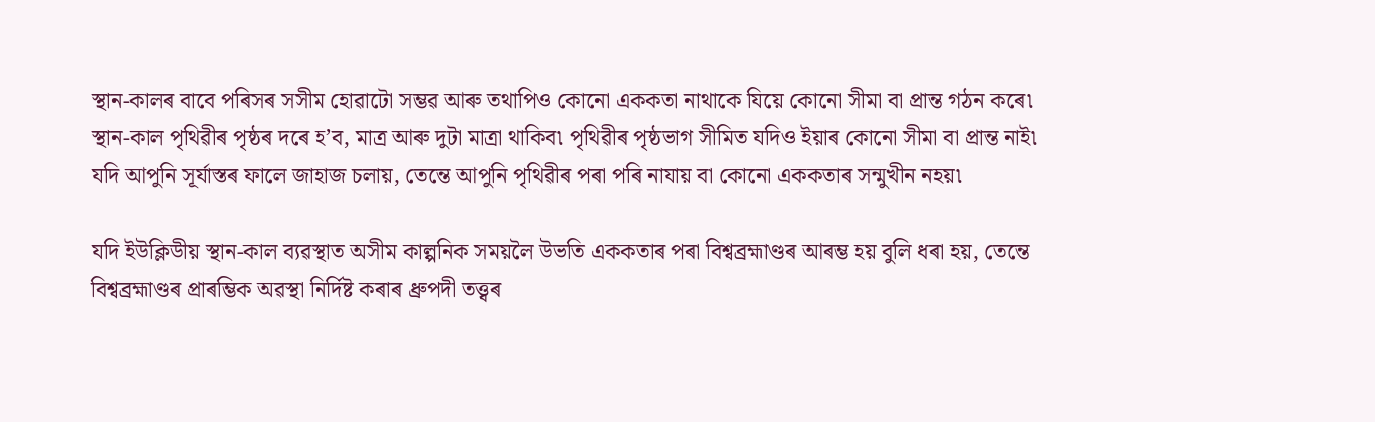স্থান-কালৰ বাবে পৰিসৰ সসীম হোৱাটো সম্ভৱ আৰু তথাপিও কোনো এককতা নাথাকে যিয়ে কোনো সীমা বা প্ৰান্ত গঠন কৰে৷ স্থান-কাল পৃথিৱীৰ পৃষ্ঠৰ দৰে হ’ব, মাত্ৰ আৰু দুটা মাত্ৰা থাকিব৷ পৃথিৱীৰ পৃষ্ঠভাগ সীমিত যদিও ইয়াৰ কোনো সীমা বা প্ৰান্ত নাই৷ যদি আপুনি সূৰ্যাস্তৰ ফালে জাহাজ চলায়, তেন্তে আপুনি পৃথিৱীৰ পৰা পৰি নাযায় বা কোনো এককতাৰ সন্মুখীন নহয়৷

যদি ইউক্লিডীয় স্থান-কাল ব্যৱস্থাত অসীম কাল্পনিক সময়লৈ উভতি এককতাৰ পৰা বিশ্বব্ৰহ্মাণ্ডৰ আৰম্ভ হয় বুলি ধৰা হয়, তেন্তে বিশ্বব্ৰহ্মাণ্ডৰ প্ৰাৰম্ভিক অৱস্থা নিৰ্দিষ্ট কৰাৰ ধ্ৰুপদী তত্ত্বৰ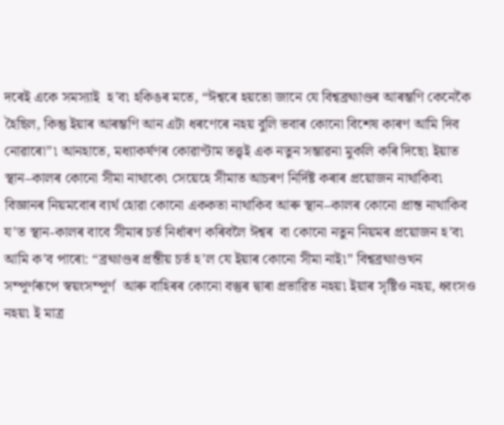দৰেই একে সমস্যাই  হ’ব৷ হকিঙৰ মতে, “ঈশ্বৰে হয়তো জানে যে বিশ্বব্ৰহ্মাণ্ডৰ আৰম্ভণি কেনেকৈ হৈছিল, কিন্তু ইয়াৰ আৰম্ভণি আন এটা ধৰণেৰে নহয় বুলি ভবাৰ কোনো বিশেষ কাৰণ আমি দিব নোৱাৰো”৷ আনহাতে, মধ্যাকৰ্ষণৰ কোৱাণ্টাম তত্ত্বই এক নতুন সম্ভাৱনা মুকলি কৰি দিছে৷ ইয়াত স্থান–কালৰ কোনো সীমা নাথাকে৷ সেয়েহে সীমাত আচৰণ নিৰ্দিষ্ট কৰাৰ প্ৰয়োজন নাথাকিব৷ বিজ্ঞানৰ নিয়মবোৰ ব্যৰ্থ হোৱা কোনো এককতা নাথাকিব আৰু স্থান–কালৰ কোনো প্ৰান্ত নাথাকিব য’ত স্থান-কালৰ বাবে সীমাৰ চৰ্ত নিৰ্ধাৰণ কৰিবলৈ ঈশ্বৰ  বা কোনো নতুন নিয়মৰ প্ৰয়োজন হ’ব৷ আমি ক’ব পাৰো: “ব্ৰহ্মাণ্ডৰ প্ৰন্তীয় চৰ্ত হ’ল যে ইয়াৰ কোনো সীমা নাই৷” বিশ্বব্ৰহ্মাণ্ডখন সম্পূৰ্ণৰূপে স্বয়ংসম্পূৰ্ণ  আৰু বাহিৰৰ কোনো বস্তুৰ দ্বাৰা প্ৰভাৱিত নহয়৷ ইয়াৰ সৃষ্টিও নহয়, ধ্বংসও নহয়৷ ই মাত্ৰ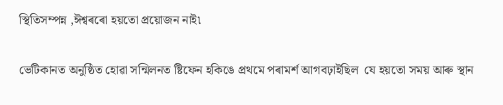স্থিতিসম্পন্ন ,ঈশ্বৰৰো হয়তো প্ৰয়োজন নাই৷

ভেটিকানত অনুষ্ঠিত হোৱা সন্মিলনত ষ্টিফেন হকিঙে প্ৰথমে পৰামৰ্শ আগবঢ়াইছিল  যে হয়তো সময় আৰু স্থান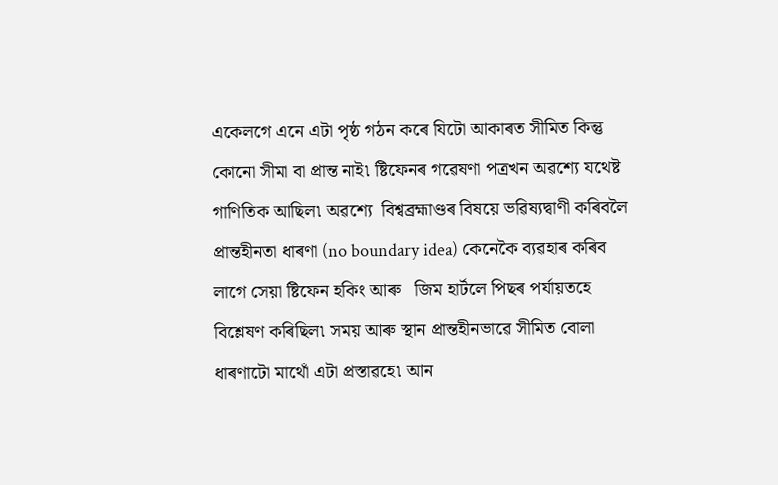একেলগে এনে এটা পৃষ্ঠ গঠন কৰে যিটো আকাৰত সীমিত কিন্তু কোনো সীমা বা প্ৰান্ত নাই৷ ষ্টিফেনৰ গৱেষণা পত্ৰখন অৱশ্যে যথেষ্ট গাণিতিক আছিল৷ অৱশ্যে  বিশ্বব্ৰহ্মাণ্ডৰ বিষয়ে ভৱিষ্যদ্বাণী কৰিবলৈ প্ৰান্তহীনতা ধাৰণা (no boundary idea) কেনেকৈ ব্যৱহাৰ কৰিব লাগে সেয়া ষ্টিফেন হকিং আৰু   জিম হাৰ্টলে পিছৰ পৰ্যায়তহে বিশ্লেষণ কৰিছিল৷ সময় আৰু স্থান প্ৰান্তহীনভাৱে সীমিত বোলা ধাৰণাটো মাথোঁ এটা প্ৰস্তাৱহে৷ আন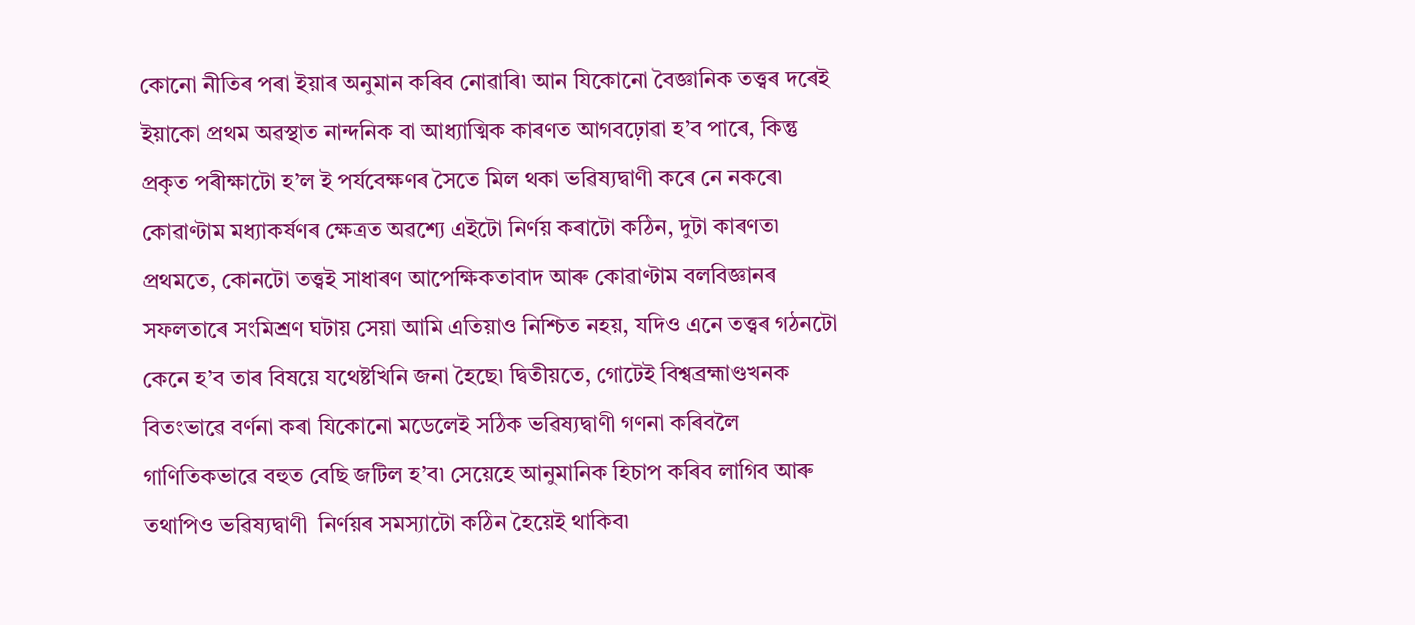কোনো নীতিৰ পৰা ইয়াৰ অনুমান কৰিব নোৱাৰি৷ আন যিকোনো বৈজ্ঞানিক তত্ত্বৰ দৰেই ইয়াকো প্ৰথম অৱস্থাত নান্দনিক বা আধ্যাত্মিক কাৰণত আগবঢ়োৱা হ’ব পাৰে, কিন্তু প্ৰকৃত পৰীক্ষাটো হ’ল ই পৰ্যবেক্ষণৰ সৈতে মিল থকা ভৱিষ্যদ্বাণী কৰে নে নকৰে৷ কোৱাণ্টাম মধ্যাকৰ্ষণৰ ক্ষেত্ৰত অৱশ্যে এইটো নিৰ্ণয় কৰাটো কঠিন, দুটা কাৰণত৷ প্ৰথমতে, কোনটো তত্ত্বই সাধাৰণ আপেক্ষিকতাবাদ আৰু কোৱাণ্টাম বলবিজ্ঞানৰ সফলতাৰে সংমিশ্ৰণ ঘটায় সেয়া আমি এতিয়াও নিশ্চিত নহয়, যদিও এনে তত্ত্বৰ গঠনটো কেনে হ’ব তাৰ বিষয়ে যথেষ্টখিনি জনা হৈছে৷ দ্বিতীয়তে, গোটেই বিশ্বব্ৰহ্মাণ্ডখনক বিতংভাৱে বৰ্ণনা কৰা যিকোনো মডেলেই সঠিক ভৱিষ্যদ্বাণী গণনা কৰিবলৈ গাণিতিকভাৱে বহুত বেছি জটিল হ’ব৷ সেয়েহে আনুমানিক হিচাপ কৰিব লাগিব আৰু তথাপিও ভৱিষ্যদ্বাণী  নিৰ্ণয়ৰ সমস্যাটো কঠিন হৈয়েই থাকিব৷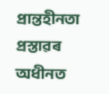প্ৰান্তহীনতা প্ৰস্তাৱৰ অধীনত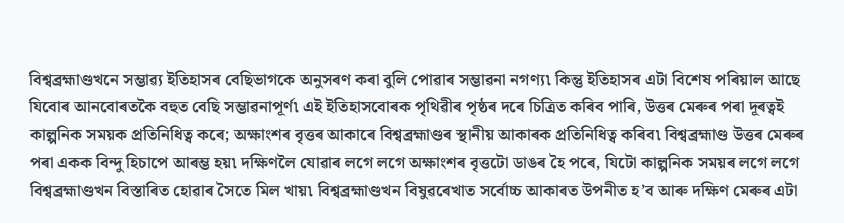বিশ্বব্ৰহ্মাণ্ডখনে সম্ভাৱ্য ইতিহাসৰ বেছিভাগকে অনুসৰণ কৰা বুলি পোৱাৰ সম্ভাৱনা নগণ্য৷ কিন্তু ইতিহাসৰ এটা বিশেষ পৰিয়াল আছে যিবোৰ আনবোৰতকৈ বহুত বেছি সম্ভাৱনাপূৰ্ণ৷ এই ইতিহাসবোৰক পৃথিৱীৰ পৃষ্ঠৰ দৰে চিত্ৰিত কৰিব পাৰি, উত্তৰ মেৰুৰ পৰা দূৰত্বই কাল্পনিক সময়ক প্ৰতিনিধিত্ব কৰে; অক্ষাংশৰ বৃত্তৰ আকাৰে বিশ্বব্ৰহ্মাণ্ডৰ স্থানীয় আকাৰক প্ৰতিনিধিত্ব কৰিব৷ বিশ্বব্ৰহ্মাণ্ড উত্তৰ মেৰুৰ পৰা একক বিন্দু হিচাপে আৰম্ভ হয়৷ দক্ষিণলৈ যোৱাৰ লগে লগে অক্ষাংশৰ বৃত্তটো ডাঙৰ হৈ পৰে, যিটো কাল্পনিক সময়ৰ লগে লগে বিশ্বব্ৰহ্মাণ্ডখন বিস্তাৰিত হোৱাৰ সৈতে মিল খায়৷ বিশ্বব্ৰহ্মাণ্ডখন বিষুৱৰেখাত সৰ্বোচ্চ আকাৰত উপনীত হ’ব আৰু দক্ষিণ মেৰুৰ এটা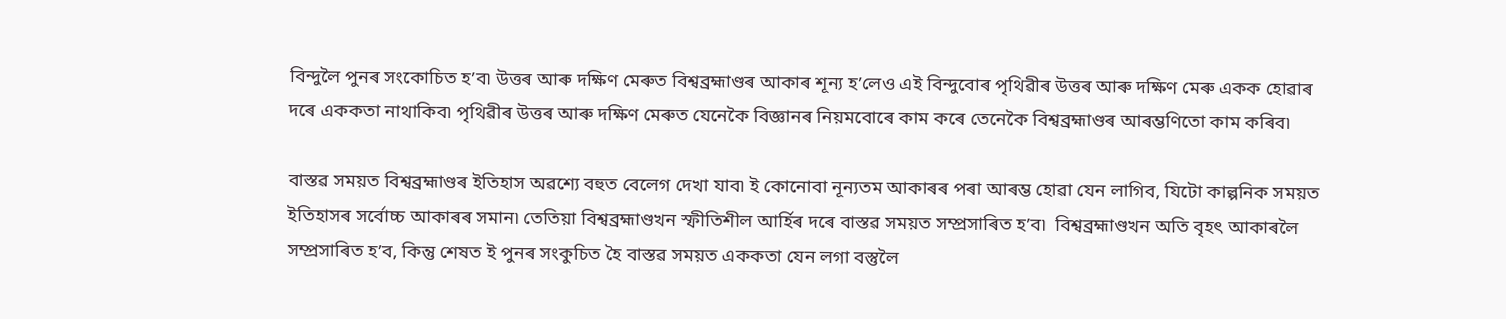বিন্দুলৈ পুনৰ সংকোচিত হ’ব৷ উত্তৰ আৰু দক্ষিণ মেৰুত বিশ্বব্ৰহ্মাণ্ডৰ আকাৰ শূন্য হ’লেও এই বিন্দুবোৰ পৃথিৱীৰ উত্তৰ আৰু দক্ষিণ মেৰু একক হোৱাৰ দৰে এককতা নাথাকিব৷ পৃথিৱীৰ উত্তৰ আৰু দক্ষিণ মেৰুত যেনেকৈ বিজ্ঞানৰ নিয়মবোৰে কাম কৰে তেনেকৈ বিশ্বব্ৰহ্মাণ্ডৰ আৰম্ভণিতো কাম কৰিব৷

বাস্তৱ সময়ত বিশ্বব্ৰহ্মাণ্ডৰ ইতিহাস অৱশ্যে বহুত বেলেগ দেখা যাব৷ ই কোনোবা নূন্যতম আকাৰৰ পৰা আৰম্ভ হোৱা যেন লাগিব, যিটো কাল্পনিক সময়ত ইতিহাসৰ সৰ্বোচ্চ আকাৰৰ সমান৷ তেতিয়া বিশ্বব্ৰহ্মাণ্ডখন স্ফীতিশীল আৰ্হিৰ দৰে বাস্তৱ সময়ত সম্প্ৰসাৰিত হ’ব৷  বিশ্বব্ৰহ্মাণ্ডখন অতি বৃহৎ আকাৰলৈ সম্প্ৰসাৰিত হ’ব, কিন্তু শেষত ই পুনৰ সংকুচিত হৈ বাস্তৱ সময়ত এককতা যেন লগা বস্তুলৈ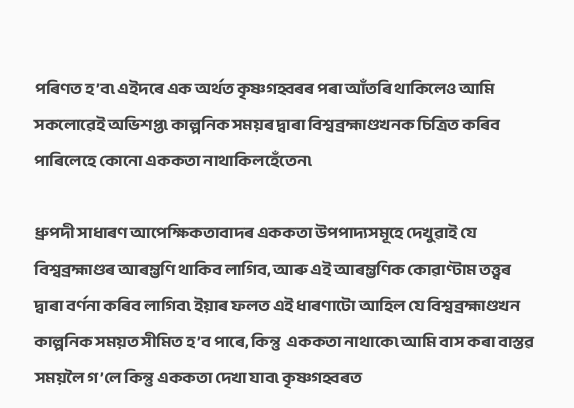পৰিণত হ’ব৷ এইদৰে এক অৰ্থত কৃষ্ণগহ্বৰৰ পৰা আঁতৰি থাকিলেও আমি সকলোৱেই অভিশপ্ত৷ কাল্পনিক সময়ৰ দ্বাৰা বিশ্বব্ৰহ্মাণ্ডখনক চিত্ৰিত কৰিব পাৰিলেহে কোনো এককতা নাথাকিলহেঁতেন৷

ধ্ৰুপদী সাধাৰণ আপেক্ষিকতাবাদৰ এককতা উপপাদ্যসমূহে দেখুৱাই যে বিশ্বব্ৰহ্মাণ্ডৰ আৰম্ভণি থাকিব লাগিব, আৰু এই আৰম্ভণিক কোৱাণ্টাম তত্ত্বৰ দ্বাৰা বৰ্ণনা কৰিব লাগিব৷ ইয়াৰ ফলত এই ধাৰণাটো আহিল যে বিশ্বব্ৰহ্মাণ্ডখন কাল্পনিক সময়ত সীমিত হ’ব পাৰে, কিন্তু  এককতা নাথাকে৷ আমি বাস কৰা বাস্তৱ সময়লৈ গ’লে কিন্তু এককতা দেখা যাব৷ কৃষ্ণগহ্বৰত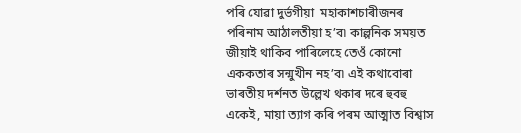পৰি যোৱা দুৰ্ভগীয়া  মহাকাশচাৰীজনৰ পৰিনাম আঠালতীয়া হ’ব৷ কাল্পনিক সময়ত জীয়াই থাকিব পাৰিলেহে তেওঁ কোনো এককতাৰ সন্মুখীন নহ’ব৷ এই কথাবোৰা ভাৰতীয় দৰ্শনত উল্লেখ থকাৰ দৰে হুবহু একেই, মায়া ত্যাগ কৰি পৰম আত্মাত বিশ্বাস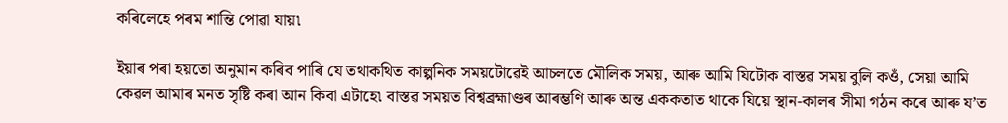কৰিলেহে পৰম শান্তি পোৱা যায়৷

ইয়াৰ পৰা হয়তো অনুমান কৰিব পাৰি যে তথাকথিত কাল্পনিক সময়টোৱেই আচলতে মৌলিক সময়, আৰু আমি যিটোক বাস্তৱ সময় বুলি কওঁ, সেয়া আমি কেৱল আমাৰ মনত সৃষ্টি কৰা আন কিবা এটাহে৷ বাস্তৱ সময়ত বিশ্বব্ৰহ্মাণ্ডৰ আৰম্ভণি আৰু অন্ত এককতাত থাকে যিয়ে স্থান-কালৰ সীমা গঠন কৰে আৰু য’ত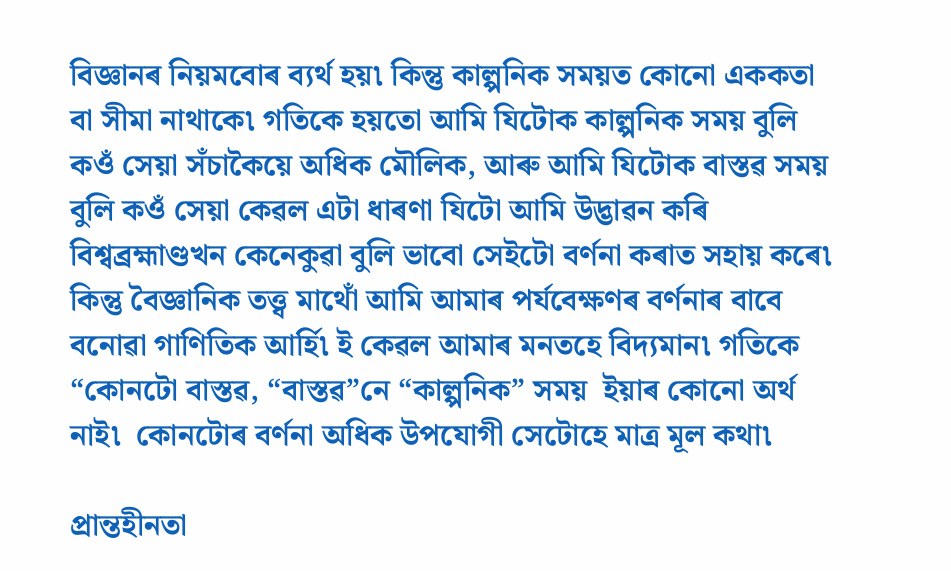বিজ্ঞানৰ নিয়মবোৰ ব্যৰ্থ হয়৷ কিন্তু কাল্পনিক সময়ত কোনো এককতা বা সীমা নাথাকে৷ গতিকে হয়তো আমি যিটোক কাল্পনিক সময় বুলি কওঁ সেয়া সঁচাকৈয়ে অধিক মৌলিক, আৰু আমি যিটোক বাস্তৱ সময় বুলি কওঁ সেয়া কেৱল এটা ধাৰণা যিটো আমি উদ্ভাৱন কৰি বিশ্বব্ৰহ্মাণ্ডখন কেনেকুৱা বুলি ভাবো সেইটো বৰ্ণনা কৰাত সহায় কৰে৷ কিন্তু বৈজ্ঞানিক তত্ত্ব মাথোঁ আমি আমাৰ পৰ্যবেক্ষণৰ বৰ্ণনাৰ বাবে বনোৱা গাণিতিক আৰ্হি৷ ই কেৱল আমাৰ মনতহে বিদ্যমান৷ গতিকে “কোনটো বাস্তৱ, “বাস্তৱ”নে “কাল্পনিক” সময়  ইয়াৰ কোনো অৰ্থ নাই৷  কোনটোৰ বৰ্ণনা অধিক উপযোগী সেটোহে মাত্ৰ মূল কথা৷

প্ৰান্তহীনতা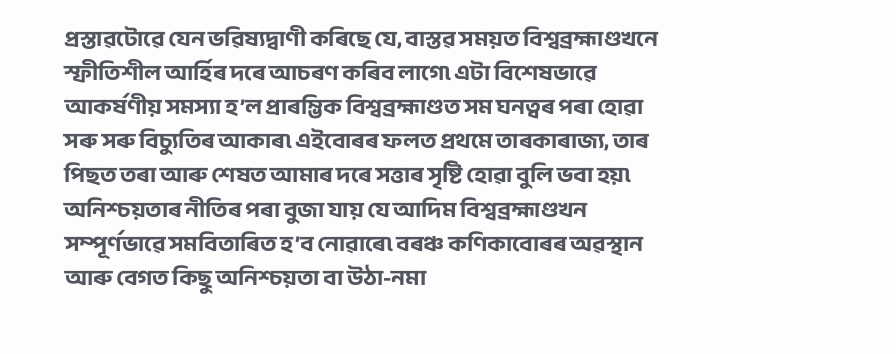প্ৰস্তাৱটোৱে যেন ভৱিষ্যদ্বাণী কৰিছে যে, বাস্তৱ সময়ত বিশ্বব্ৰহ্মাণ্ডখনে স্ফীতিশীল আৰ্হিৰ দৰে আচৰণ কৰিব লাগে৷ এটা বিশেষভাৱে আকৰ্ষণীয় সমস্যা হ’ল প্ৰাৰম্ভিক বিশ্বব্ৰহ্মাণ্ডত সম ঘনত্বৰ পৰা হোৱা সৰু সৰু বিচ্যুতিৰ আকাৰ৷ এইবোৰৰ ফলত প্ৰথমে তাৰকাৰাজ্য, তাৰ পিছত তৰা আৰু শেষত আমাৰ দৰে সত্তাৰ সৃষ্টি হোৱা বুলি ভবা হয়৷ অনিশ্চয়তাৰ নীতিৰ পৰা বুজা যায় যে আদিম বিশ্বব্ৰহ্মাণ্ডখন সম্পূৰ্ণভাৱে সমবিতাৰিত হ’ব নোৱাৰে৷ বৰঞ্চ কণিকাবোৰৰ অৱস্থান আৰু বেগত কিছু অনিশ্চয়তা বা উঠা-নমা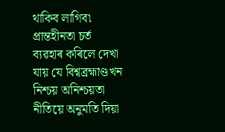থাকিব লাগিব৷ প্ৰান্তহীনতা চৰ্ত ব্যৱহাৰ কৰিলে দেখা যায় যে বিশ্বব্ৰহ্মাণ্ডখন নিশ্চয় অনিশ্চয়তা নীতিয়ে অনুমতি দিয়া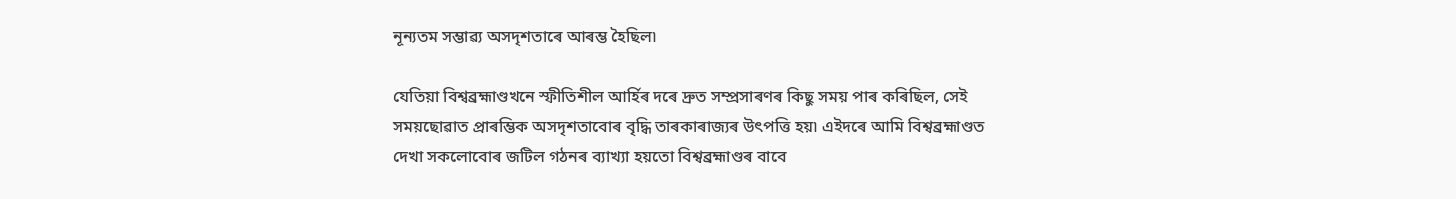নূন্যতম সম্ভাৱ্য অসদৃশতাৰে আৰম্ভ হৈছিল৷

যেতিয়া বিশ্বব্ৰহ্মাণ্ডখনে স্ফীতিশীল আৰ্হিৰ দৰে দ্ৰুত সম্প্ৰসাৰণৰ কিছু সময় পাৰ কৰিছিল, সেই সময়ছোৱাত প্ৰাৰম্ভিক অসদৃশতাবোৰ বৃদ্ধি তাৰকাৰাজ্যৰ উৎপত্তি হয়৷ এইদৰে আমি বিশ্বব্ৰহ্মাণ্ডত দেখা সকলোবোৰ জটিল গঠনৰ ব্যাখ্যা হয়তো বিশ্বব্ৰহ্মাণ্ডৰ বাবে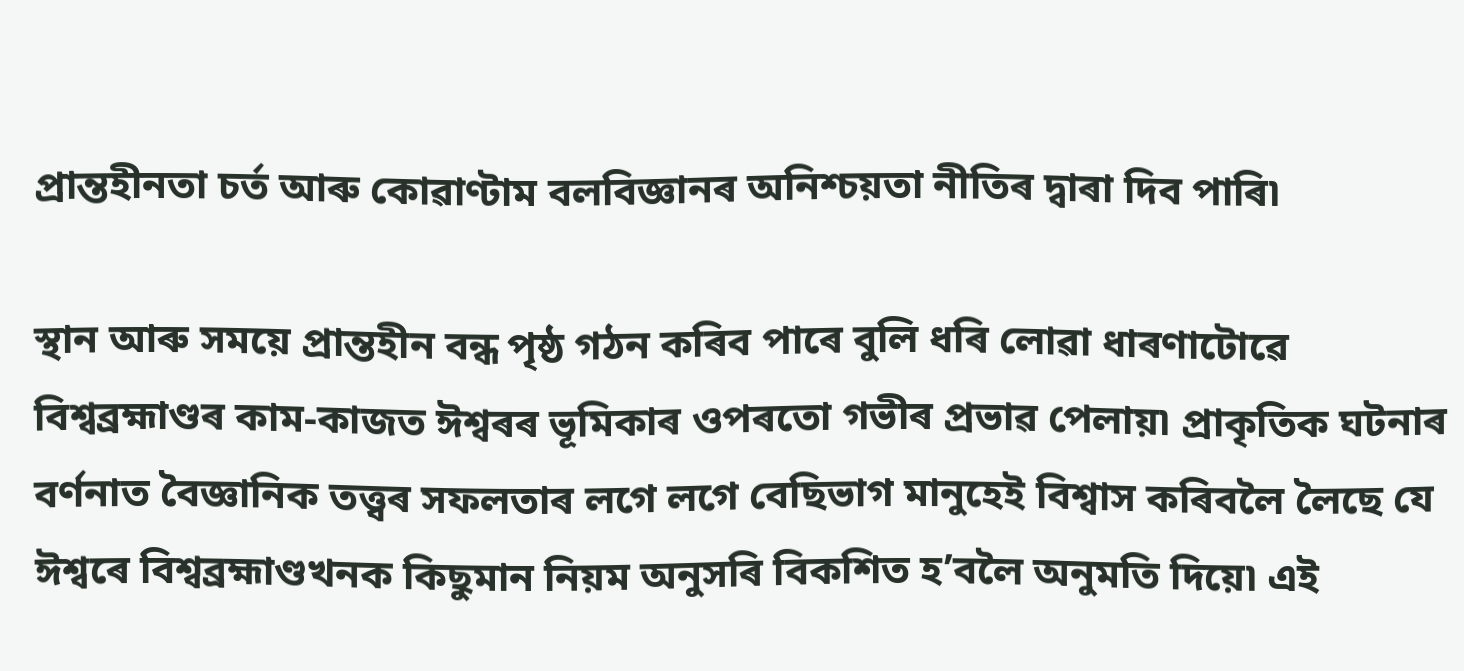প্ৰান্তহীনতা চৰ্ত আৰু কোৱাণ্টাম বলবিজ্ঞানৰ অনিশ্চয়তা নীতিৰ দ্বাৰা দিব পাৰি৷

স্থান আৰু সময়ে প্ৰান্তহীন বন্ধ পৃষ্ঠ গঠন কৰিব পাৰে বুলি ধৰি লোৱা ধাৰণাটোৱে বিশ্বব্ৰহ্মাণ্ডৰ কাম-কাজত ঈশ্বৰৰ ভূমিকাৰ ওপৰতো গভীৰ প্ৰভাৱ পেলায়৷ প্ৰাকৃতিক ঘটনাৰ বৰ্ণনাত বৈজ্ঞানিক তত্ত্বৰ সফলতাৰ লগে লগে বেছিভাগ মানুহেই বিশ্বাস কৰিবলৈ লৈছে যে ঈশ্বৰে বিশ্বব্ৰহ্মাণ্ডখনক কিছুমান নিয়ম অনুসৰি বিকশিত হ’বলৈ অনুমতি দিয়ে৷ এই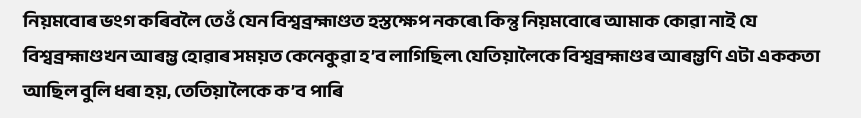নিয়মবোৰ ভংগ কৰিবলৈ তেওঁ যেন বিশ্বব্ৰহ্মাণ্ডত হস্তক্ষেপ নকৰে৷ কিন্তু নিয়মবোৰে আমাক কোৱা নাই যে বিশ্বব্ৰহ্মাণ্ডখন আৰম্ভ হোৱাৰ সময়ত কেনেকুৱা হ’ব লাগিছিল৷ যেতিয়ালৈকে বিশ্বব্ৰহ্মাণ্ডৰ আৰম্ভণি এটা এককতা আছিল বুলি ধৰা হয়, তেতিয়ালৈকে ক’ব পাৰি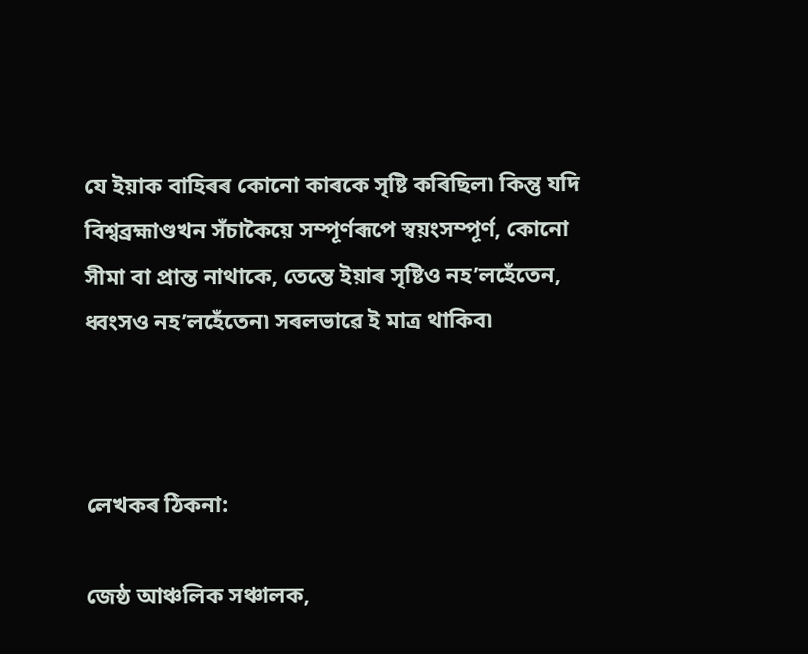যে ইয়াক বাহিৰৰ কোনো কাৰকে সৃষ্টি কৰিছিল৷ কিন্তু যদি বিশ্বব্ৰহ্মাণ্ডখন সঁচাকৈয়ে সম্পূৰ্ণৰূপে স্বয়ংসম্পূৰ্ণ, কোনো সীমা বা প্ৰান্ত নাথাকে, তেন্তে ইয়াৰ সৃষ্টিও নহ’লহেঁতেন, ধ্বংসও নহ’লহেঁতেন৷ সৰলভাৱে ই মাত্ৰ থাকিব৷



লেখকৰ ঠিকনা:

জেষ্ঠ আঞ্চলিক সঞ্চালক,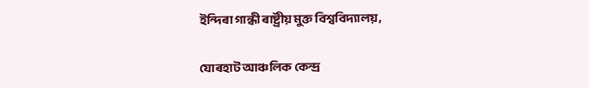ইন্দিৰা গান্ধী ৰাষ্ট্ৰীয় মুক্ত বিশ্ববিদ্যালয়,

যোৰহাট আঞ্চলিক কেন্দ্ৰ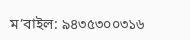ম’বাইল: ৯৪৩৫৩০০৩১৬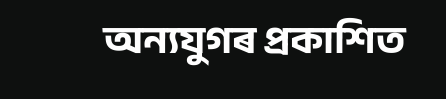অন্যযুগৰ প্ৰকাশিত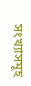সংখ্যাসমূহ